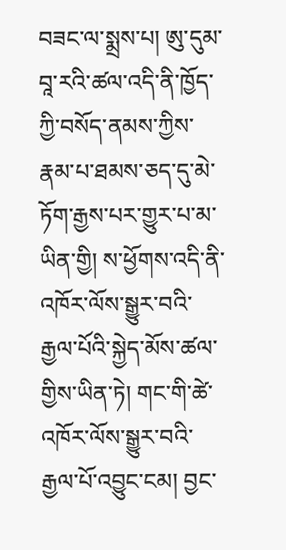བཟང་ལ་སྨྲས་པ། ཨུ་དུམ་བཱ་རའི་ཚལ་འདི་ནི་ཁྱོད་ཀྱི་བསོད་ནམས་ཀྱིས་རྣམ་པ་ཐམས་ཅད་དུ་མེ་ཏོག་རྒྱས་པར་གྱུར་པ་མ་ཡིན་གྱི། ས་ཕྱོགས་འདི་ནི་འཁོར་ལོས་སྒྱུར་བའི་རྒྱལ་པོའི་སྐྱེད་མོས་ཚལ་གྱིས་ཡིན་ཏེ། གང་གི་ཚེ་འཁོར་ལོས་སྒྱུར་བའི་རྒྱལ་པོ་འབྱུང་ངམ། བྱང་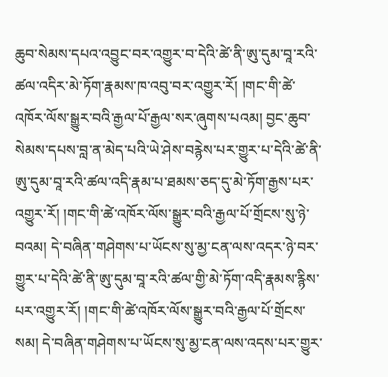ཆུབ་སེམས་དཔའ་འབྱུང་བར་འགྱུར་བ་དེའི་ཚེ་ནི་ཨུ་དུམ་བཱ་རའི་ཚལ་འདིར་མེ་ཏོག་རྣམས་ཁ་འབུ་བར་འགྱུར་རོ། །གང་གི་ཚེ་འཁོར་ལོས་སྒྱུར་བའི་རྒྱལ་པོ་རྒྱལ་སར་ཞུགས་པའམ། བྱང་ཆུབ་སེམས་དཔས་བླ་ན་མེད་པའི་ཡེ་ཤེས་བརྙེས་པར་གྱུར་པ་དེའི་ཚེ་ནི་ཨུ་དུམ་བཱ་རའི་ཚལ་འདི་རྣམ་པ་ཐམས་ཅད་དུ་མེ་ཏོག་རྒྱས་པར་འགྱུར་རོ། །གང་གི་ཚེ་འཁོར་ལོས་སྒྱུར་བའི་རྒྱལ་པོ་གྲོངས་སུ་ཉེ་བའམ། དེ་བཞིན་གཤེགས་པ་ཡོངས་སུ་མྱ་ངན་ལས་འདར་ཉེ་བར་གྱུར་པ་དེའི་ཚེ་ནི་ཨུ་དུམ་བཱ་རའི་ཚལ་གྱི་མེ་ཏོག་འདི་རྣམས་རྙིས་པར་འགྱུར་རོ། །གང་གི་ཚེ་འཁོར་ལོས་སྒྱུར་བའི་རྒྱལ་པོ་གྲོངས་སམ། དེ་བཞིན་གཤེགས་པ་ཡོངས་སུ་མྱ་ངན་ལས་འདས་པར་གྱུར་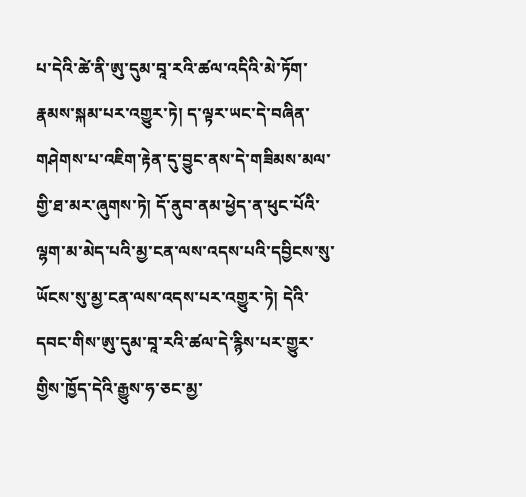པ་དེའི་ཚེ་ནི་ཨུ་དུམ་བཱ་རའི་ཚལ་འདིའི་མེ་ཏོག་རྣམས་སྐམ་པར་འགྱུར་ཏེ། ད་ལྟར་ཡང་དེ་བཞིན་གཤེགས་པ་འཇིག་རྟེན་དུ་བྱུང་ནས་དེ་གཟིམས་མལ་གྱི་ཐ་མར་ཞུགས་ཏེ། དོ་ནུབ་ནམ་ཕྱེད་ན་ཕུང་པོའི་ལྷག་མ་མེད་པའི་མྱ་ངན་ལས་འདས་པའི་དབྱིངས་སུ་ཡོངས་སུ་མྱ་ངན་ལས་འདས་པར་འགྱུར་ཏེ། དེའི་དབང་གིས་ཨུ་དུམ་བཱ་རའི་ཚལ་དེ་རྙིས་པར་གྱུར་གྱིས་ཁྱོད་དེའི་རྒྱུས་ཧ་ཅང་མྱ་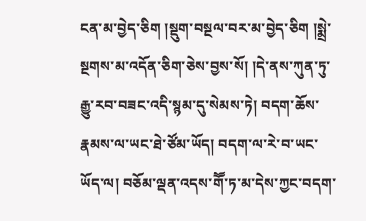ངན་མ་བྱེད་ཅིག །སྡུག་བསྔལ་བར་མ་བྱེད་ཅིག །སྨྲེ་སྔགས་མ་འདོན་ཅིག་ཅེས་བྱས་སོ། །དེ་ནས་ཀུན་ཏུ་རྒྱུ་རབ་བཟང་འདི་སྙམ་དུ་སེམས་ཏེ། བདག་ཆོས་རྣམས་ལ་ཡང་ཐེ་ཙོམ་ཡོད། བདག་ལ་རེ་བ་ཡང་ཡོད་ལ། བཅོམ་ལྡན་འདས་གཽ་ཏ་མ་དེས་ཀྱང་བདག་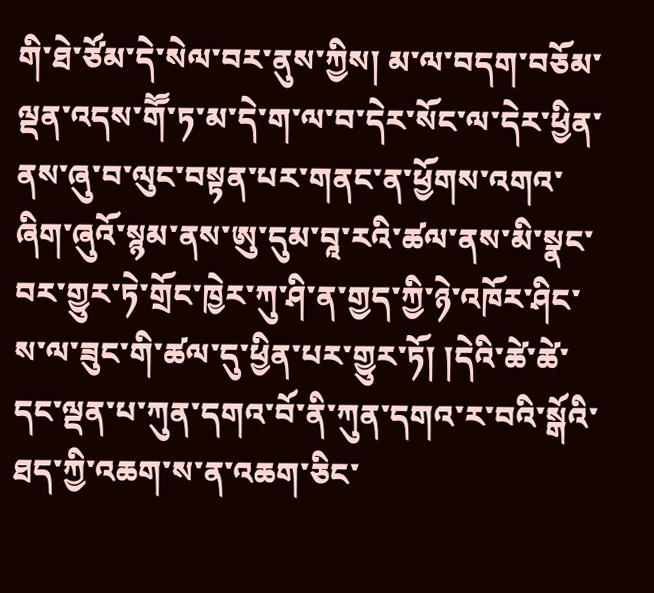གི་ཐེ་ཙོམ་དེ་སེལ་བར་ནུས་ཀྱིས། མ་ལ་བདག་བཅོམ་ལྡན་འདས་གཽ་ཏ་མ་དེ་ག་ལ་བ་དེར་སོང་ལ་དེར་ཕྱིན་ནས་ཞུ་བ་ལུང་བསྟན་པར་གནང་ན་ཕྱོགས་འགའ་ཞིག་ཞུའོ་སྙམ་ནས་ཨུ་དུམ་བཱ་རའི་ཚལ་ནས་མི་སྣང་བར་གྱུར་ཏེ་གྲོང་ཁྱེར་ཀུ་ཤི་ན་གྱད་ཀྱི་ཉེ་འཁོར་ཤིང་ས་ལ་ཟུང་གི་ཚལ་དུ་ཕྱིན་པར་གྱུར་ཏོ། །དེའི་ཚེ་ཚེ་དང་ལྡན་པ་ཀུན་དགའ་བོ་ནི་ཀུན་དགའ་ར་བའི་སྒོའི་ཐད་ཀྱི་འཆག་ས་ན་འཆག་ཅིང་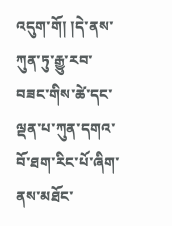འདུག་གོ། །དེ་ནས་ཀུན་ཏུ་རྒྱུ་རབ་བཟང་གིས་ཚེ་དང་ལྡན་པ་ཀུན་དགའ་བོ་ཐག་རིང་པོ་ཞིག་ནས་མཐོང་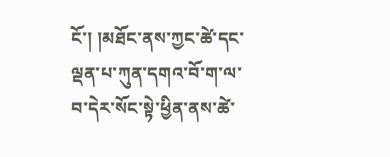ངོ་། །མཐོང་ནས་ཀྱང་ཚེ་དང་ལྡན་པ་ཀུན་དགའ་བོ་ག་ལ་བ་དེར་སོང་སྟེ་ཕྱིན་ནས་ཚེ་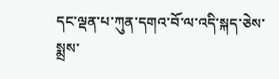དང་ལྡན་པ་ཀུན་དགའ་བོ་ལ་འདི་སྐད་ཅེས་སྨྲས་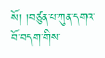སོ། །བཙུན་པ་ཀུན་དགའ་བོ་བདག་གིས་